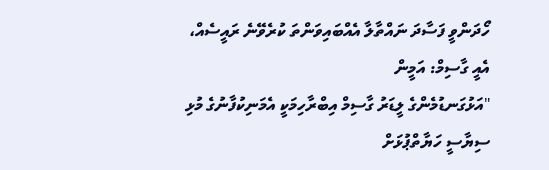ހޯދަންވީ ފަސާދަ ނައްތާލާ އެއްބައިވަންތަ ކުރެވޭނެ ރައީސެއް، އެއީ ގާސިމް: އަމީން
"އަޅުގަނޑުމެންގެ ލީޑަރު ގާސިމް އިބްރާހިމަކީ އެމަނިކުފާނުގެ މުޅި ސިޔާސީ ހަޔާތްޕުޅަށް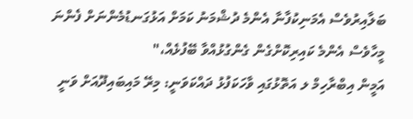ބަލާއިރުވެސް އެމަނިކުފާނާ އެންމެ ދުޝްމަނު ކަމަށް އަޅުގަނޑުމެންނަށް ފެންނަ މީހާވެސް އެންމެ ކައިރިކޮށްގެން ގެންގުޅުއްވާ ބޭފުޅެއް،"
އަމީން އިބްރާހިމް ލ އަތޮޅުގައި ވާހަކަފުޅު ދައްކަވަނީ: މިރޭ މައިބައިދޫއަށް ވަނީ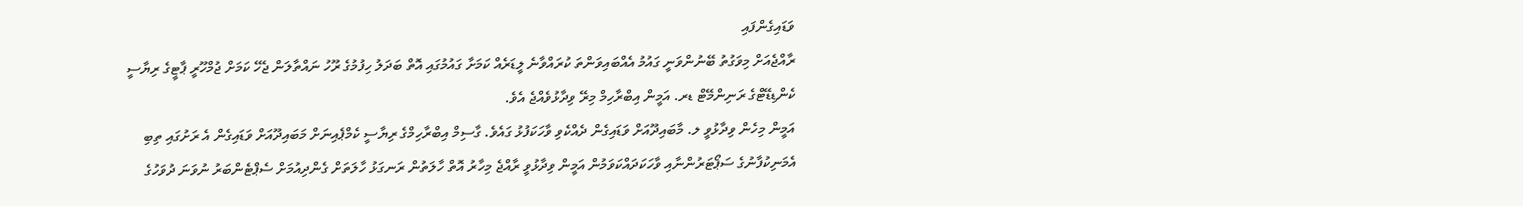ވަޑައިގެންފައި
ރާއްޖެއަށް މިވަގުތު ބޭނުންވަނީ ގައުމު އެއްބައިވަންތަ ކުރައްވާނެ ލީޑަރެއް ކަމަށާ ގައުމުގައި އޮތް ބަދަލު ހިފުމުގެ ރޫހު ނައްތާލަން ޖެހޭ ކަމަށް ޖުމްހޫރީ ޕާޓީގެ ރިޔާސީ ކެންޑިޑޭޓްގެ ރަނިންމޭޓް ޑރ. އަމީން އިބްރާހިމް މިރޭ ވިދާޅުވެއްޖެ އެވެ.
އަމީން މިހެން ވިދާޅުވީ ލ. މާބައިދޫއަށް ވަޑައިގެން ދެއްކެވި ވާހަކަފުޅު ގައެވެ. ގާސިމް އިބްރާހިމްގެ ރިޔާސީ ކެމްޕެއިނަށް މަބައިދޫއަށް ވަޑައިގެން އެ ރަށުގައި ތިބި އެމަނިކުފާނުގެ ސަޕޯޓަރުންނާއި ވާހަކަދައްކަވަމުން އަމީން ވިދާޅުވީ ރާއްޖެ މިހާރު އޮތް ހާލަތުން ރަނގަޅު ހާލަތަށް ގެންދިއުމަށް ސެޕްޓެންބަރު ނުވަނަ ދުވަހުގެ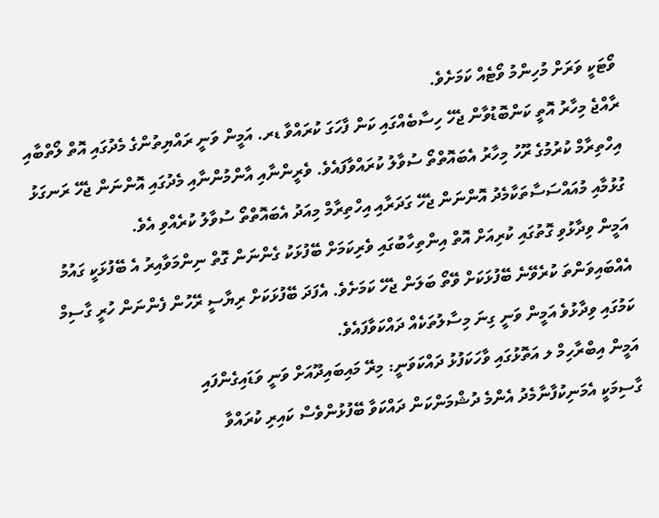ވޯޓަކީ ވަރަށް މުހިންމު ވޯޓެއް ކަމަށެވެ.
ރާއްޖެ މިހާރު އޮތީ ކަންބޮޑުވާން ޖެހޭ ހިސާބެއްގައި ކަން ފާހަގަ ކުރައްވާ ޑރ. އަމީން ވަނީ ރައްޔިތުންގެ މެދުގައި އޮތް ލޯތްބާއި އިހްތިރާމް ކުރުމުގެ ރޫހު މިހާރު އެބައޮތްތޯ ސުވާލު ކުރައްވާފައެވެ. ވެރީންނާއި އާންމުންނާއި މެދުގައި އޮންނަން ޖެހޭ ރަނގަޅު ގުޅުމާއި މުއައްސަސާތަކާމެދު އޮންނަން ޖެހޭ ގަދަރާއި އިހްތިރާމް މިއަދު އެބައޮތްތޯ ސުވާލު ކުރެއްވި އެވެ.
އަމީން ވިދާޅުވި ގޮތުގައި ކުރިއަށް އޮތް އިންތިހާބުގައި ވެރިކަމަށް ބޭފުޅަކު ގެންނަން ގޮތް ނިންމަވާއިރު އެ ބޭފުޅަކީ ގައުމު އެއްބައިވަންތަ ކުރެވޭނެ ބޭފުޅަކަށް ވޭތޯ ބަލަން ޖެހޭ ކަމަށެވެ. އެފަދަ ބޭފުޅަކަށް ރިޔާސީ ރޭހުން ފެންނަން ހުރީ ގާސިމް ކަމުގައި ވިދާޅުވެ އަމީން ވަނީ ގިނަ މިސާލުތަކެއް ދައްކަވާފައެވެ.
އަމީން އިބްރާހިމް ލ އަތޮޅުގައި ވާހަކަފުޅު ދައްކަވަނީ: މިރޭ މައިބައިދޫއަށް ވަނީ ވަޑައިގެންފައި
ގާސިމަކީ އެމަނިކުފާނާމެދު އެންމެ ދުޝްމަންކަން ދައްކަވާ ބޭފުޅުންވެސް ކައިރި ކުރައްވާ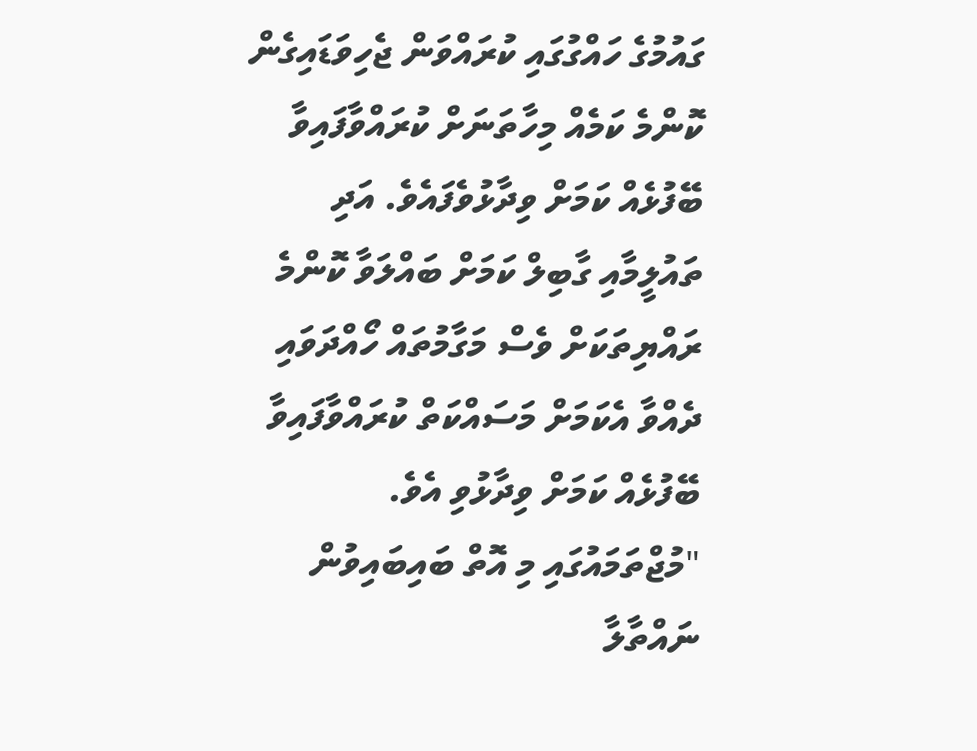ގައުމުގެ ހައްގުގައި ކުރައްވަން ޖެހިވަޑައިގެން ކޮންމެ ކަމެއް މިހާތަނަށް ކުރައްވާފައިވާ ބޭފުޅެއް ކަމަށް ވިދާޅުވެފައެވެ. އަދި ތައުލީމާއި ގާބިލް ކަމަށް ބައްލަވާ ކޮންމެ ރައްޔިތަކަށް ވެސް މަގާމުތައް ހޯއްދަވައި ދެއްވާ އެކަމަށް މަސައްކަތް ކުރައްވާފައިވާ ބޭފުޅެއް ކަމަށް ވިދާޅުވި އެވެ.
"މުޖްތަމައުގައި މި އޮތް ބައިބައިވުން ނައްތާލާ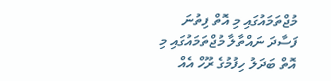މުޖްތަމައުގައި މި އޮތް ފިތުނަ ފަސާދަ ނައްތާލާ މުޖްތަމައުގައި މި އޮތް ބަދަލު ހިފުމުގެ ރޫހް އެއް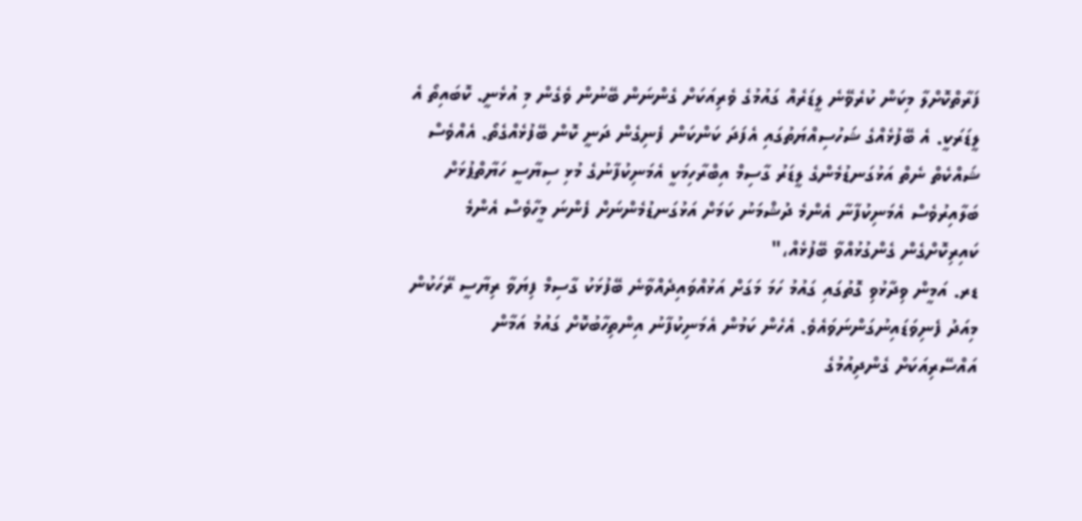ފަރާތްކޮށްލާ މިކަން ކުރެވޭނެ ލީޑަރެއް ގައުމުގެ ވެރިއަކަށް ގެންނަން ބޭނުން ވެގެން މި އުޅެނީ. ކޮބައިތޯ އެ ލީޑަރަކީ. އެ ބޭފުޅެއްގެ ޝަހުސިއްޔަތުގައި އެފަދަ ކަންކަން ފެނިގެން ދަނީ ކޮން ބޭފުޅެއްގެތޯ. އެއްވެސް ޝައްކެތް ނެތް އަޅުގަނޑުމެންގެ ލީޑަރު ގާސިމް އިބްރާހިމަކީ އެމަނިކުފާނުގެ މުޅި ސިޔާސީ ހަޔާތްޕުޅަށް ބަލާއިރުވެސް އެމަނިކުފާނާ އެންމެ ދުޝްމަނު ކަމަށް އަޅުގަނޑުމެންނަށް ފެންނަ މީހާވެސް އެންމެ ކައިރިކޮށްގެން ގެންގުޅުއްވާ ބޭފުޅެއް،"
ޑރ. އަމީން ވިދާޅުވި ގޮތުގައި ގައުމު ހަމަ މަގަށް އަޅުއްވައިދެއްވާނެ ބޭފުޅަކު ގާސިމް ފިޔަވާ ރިޔާސީ ރޭހަކުން މިއަދު ފެނިވަޑައިނުގަންނަވައެވެ. އެހެން ކަމުން އެމަނިކުފާނު އިންތިހާބުކޮށް ގައުމު އަމާން އައްސޭރިއަކަށް ގެންދިއުމުގެ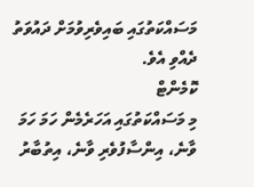މަސައްކަތުގައި ބައިވެރިވުމަށް ދައުވަތު ދެއްވި އެވެ.
ކޮމެންޓް
މި މަސައްކަތުގައި އަހަރެމެން ހަމަ ހަމަ ވާނެ، އިންސާފުވެރި ވާނެ، އިތުބާރު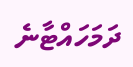ދަމަހައްޓާނެ